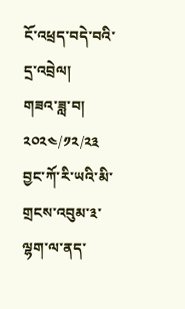ངོ་འཕྲད་བདེ་བའི་དྲ་འབྲེལ།
གཟའ་ཟླ་བ། ༢༠༢༤/༡༢/༢༣
བྱང་ཀོ་རི་ཡའི་མི་གྲངས་འབུམ་༣་ལྷག་ལ་ནད་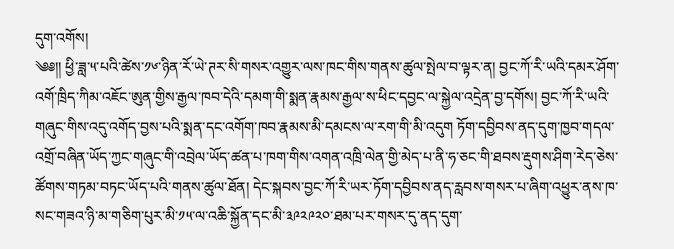དུག་འགོས།
༄༅།། ཕྱི་ཟླ་༥་པའི་ཚེས་༡༦་ཉིན་རོ་ཡེ་ཊར་སི་གསར་འགྱུར་ལས་ཁང་གིས་གནས་ཚུལ་སྤེལ་བ་ལྟར་ན། བྱང་ཀོ་རི་ཡའི་དམར་ཤོག་འགོ་ཁྲིད་ཀིམ་འཇོང་ཨུན་གྱིས་རྒྱལ་ཁབ་དེའི་དམག་གི་སྨན་རྣམས་རྒྱལ་ས་ཕིང་དབྱང་ལ་སྐྱེལ་འདྲེན་བྱ་དགོས། བྱང་ཀོ་རི་ཡའི་གཞུང་གིས་འདུ་འགོད་བྱས་པའི་སྨན་དང་འགོག་ཁབ་རྣམས་མི་དམངས་ལ་རག་གི་མི་འདུག ཏོག་དབྱིབས་ནད་དུག་ཁྱབ་གདལ་འགྲོ་བཞིན་ཡོད་ཀྱང་གཞུང་གི་འབྲེལ་ཡོད་ཚན་པ་ཁག་གིས་འགན་འཁྲི་ལེན་གྱི་མེད་པ་ནི་ཧ་ཅང་གི་ཐབས་རྡུགས་ཤིག་རེད་ཅེས་ཚོགས་གཏམ་བཏང་ཡོད་པའི་གནས་ཚུལ་ཐོན། དེང་སྐབས་བྱང་ཀོ་རི་ཡར་ཏོག་དབྱིབས་ནད་རླབས་གསར་པ་ཞིག་འཕྱུར་ནས་ཁ་སང་གཟའ་ཉི་མ་གཅིག་པུར་མི་༡༥་ལ་འཆི་སྐྱོན་དང་མི་༣༩༢༩༢༠་ཐམ་པར་གསར་དུ་ནད་དུག་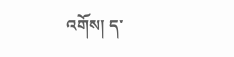འགོས། ད་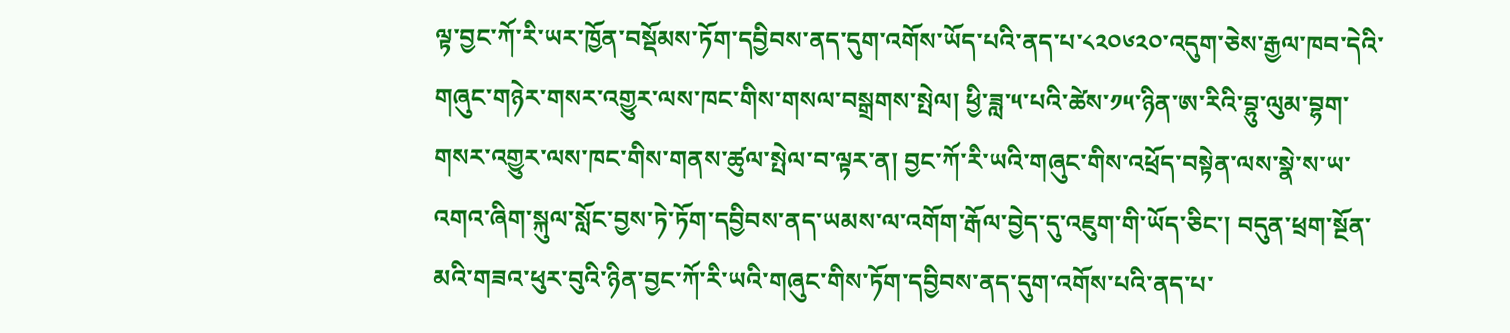ལྟ་བྱང་ཀོ་རི་ཡར་ཁྱོན་བསྡོམས་ཏོག་དབྱིབས་ནད་དུག་འགོས་ཡོད་པའི་ནད་པ་༨༢༠༦༢༠་འདུག་ཅེས་རྒྱལ་ཁབ་དེའི་གཞུང་གཉེར་གསར་འགྱུར་ལས་ཁང་གིས་གསལ་བསྒྲགས་སྤེལ། ཕྱི་ཟླ་༥་པའི་ཚེས་༡༥་ཉིན་ཨ་རིའི་བྷུ་ལུམ་བྷག་གསར་འགྱུར་ལས་ཁང་གིས་གནས་ཚུལ་སྤེལ་བ་ལྟར་ན། བྱང་ཀོ་རི་ཡའི་གཞུང་གིས་འཕྲོད་བསྟེན་ལས་སྣེ་ས་ཡ་འགའ་ཞིག་སྐུལ་སློང་བྱས་ཏེ་ཏོག་དབྱིབས་ནད་ཡམས་ལ་འགོག་རྒོལ་བྱེད་དུ་འཇུག་གི་ཡོད་ཅིང་། བདུན་ཕྲག་སྔོན་མའི་གཟའ་ཕུར་བུའི་ཉིན་བྱང་ཀོ་རི་ཡའི་གཞུང་གིས་ཏོག་དབྱིབས་ནད་དུག་འགོས་པའི་ནད་པ་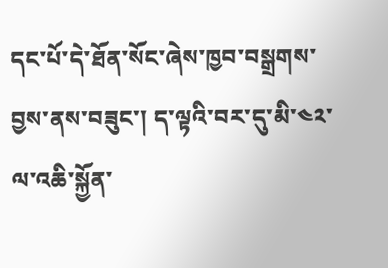དང་པོ་དེ་ཐོན་སོང་ཞེས་ཁྱབ་བསྒྲགས་བྱས་ནས་བཟུང་། ད་ལྟའི་བར་དུ་མི་༤༢་ལ་འཆི་སྐྱོན་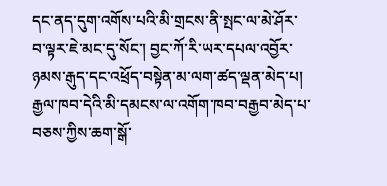དང་ནད་དུག་འགོས་པའི་མི་གྲངས་ནི་སྤང་ལ་མེ་ཤོར་བ་ལྟར་ཇེ་མང་དུ་སོང་། བྱང་ཀོ་རི་ཡར་དཔལ་འབྱོར་ཉམས་རྒུད་དང་འཕྲོད་བསྟེན་མ་ལག་ཚད་ལྡན་མེད་པ། རྒྱལ་ཁབ་དེའི་མི་དམངས་ལ་འགོག་ཁབ་བརྒྱབ་མེད་པ་བཅས་ཀྱིས་ཆག་སྒོ་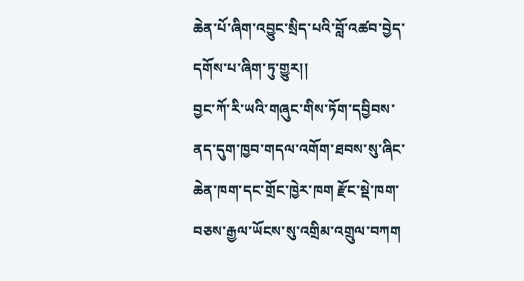ཆེན་པོ་ཞིག་འབྱུང་སྲིད་པའི་བློ་འཚབ་བྱེད་དགོས་པ་ཞིག་ཏུ་གྱུར།།
བྱང་ཀོ་རི་ཡའི་གཞུང་གིས་ཏོག་དབྱིབས་ནད་དུག་ཁྱབ་གདལ་འགོག་ཐབས་སུ་ཞིང་ཆེན་ཁག་དང་གྲོང་ཁྱེར་ཁག རྫོང་སྡེ་ཁག་བཅས་རྒྱལ་ཡོངས་སུ་འགྲིམ་འགྲུལ་བཀག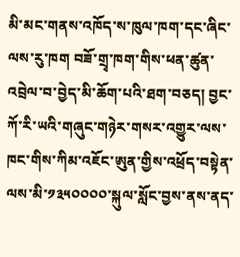མི་མང་གནས་འཁོད་ས་ཁུལ་ཁག་དང་ཞིང་ལས་རུ་ཁག བཟོ་གྲྭ་ཁག་གིས་ཕན་ཚུན་འབྲེལ་བ་བྱེད་མི་ཆོག་པའི་ཐག་བཅད། བྱང་ཀོ་རི་ཡའི་གཞུང་གཉེར་གསར་འགྱུར་ལས་ཁང་གིས་ཀིམ་འཇོང་ཨུན་གྱིས་འཕྲོད་བསྟེན་ལས་མི་༡༣༥༠༠༠༠་སྐུལ་སློང་བྱས་ནས་ནད་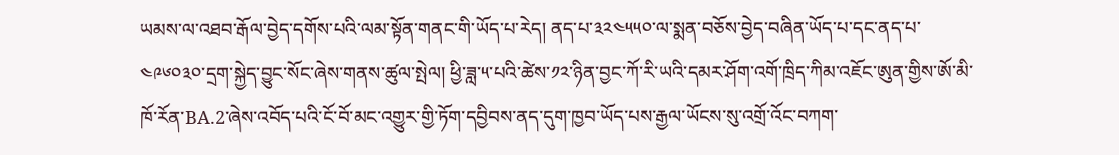ཡམས་ལ་འཐབ་རྒོལ་བྱེད་དགོས་པའི་ལམ་སྟོན་གནང་གི་ཡོད་པ་རེད། ནད་པ་༣༢༤༥༥༠་ལ་སྨན་བཅོས་བྱེད་བཞིན་ཡོད་པ་དང་ནད་པ་༤༩༦༠༣༠་དྲག་སྐྱེད་བྱུང་སོང་ཞེས་གནས་ཚུལ་སྤེལ། ཕྱི་ཟླ་༥་པའི་ཚེས་༡༢་ཉིན་བྱང་ཀོ་རི་ཡའི་དམར་ཤོག་འགོ་ཁྲིད་ཀིམ་འཇོང་ཨུན་གྱིས་ཨོ་མི་ཁོ་རོན་BA.2་ཞེས་འབོད་པའི་ངོ་བོ་མང་འགྱུར་གྱི་ཏོག་དབྱིབས་ནད་དུག་ཁྱབ་ཡོད་པས་རྒྱལ་ཡོངས་སུ་འགྲོ་འོང་བཀག་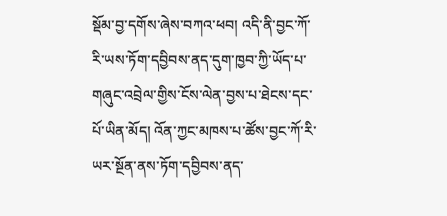སྡོམ་བྱ་དགོས་ཞེས་བཀའ་ཕབ། འདི་ནི་བྱང་ཀོ་རི་ཡས་ཏོག་དབྱིབས་ནད་དུག་ཁྱབ་ཀྱི་ཡོད་པ་གཞུང་འབྲེལ་གྱིས་ངོས་ལེན་བྱས་པ་ཐེངས་དང་པོ་ཡིན་མོད། འོན་ཀྱང་མཁས་པ་ཚོས་བྱང་ཀོ་རི་ཡར་སྔོན་ནས་ཏོག་དབྱིབས་ནད་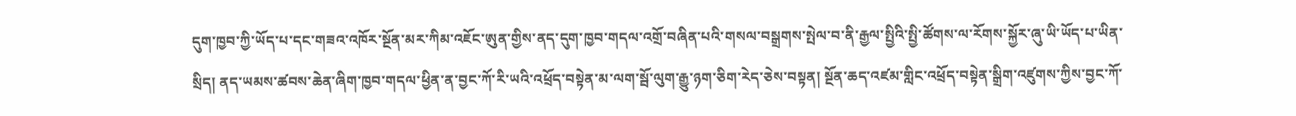དུག་ཁྱབ་ཀྱི་ཡོད་པ་དང་གཟའ་འཁོར་སྔོན་མར་ཀིམ་འཇོང་ཨུན་གྱིས་ནད་དུག་ཁྱབ་གདལ་འགྲོ་བཞིན་པའི་གསལ་བསྒྲགས་སྤེལ་བ་ནི་རྒྱལ་སྤྱིའི་སྤྱི་ཚོགས་ལ་རོགས་སྐྱོར་ཞུ་ཡི་ཡོད་པ་ཡིན་སྲིད། ནད་ཡམས་ཚབས་ཆེན་ཞིག་ཁྱབ་གདལ་ཕྱིན་ན་བྱང་ཀོ་རི་ཡའི་འཕྲོད་བསྟེན་མ་ལག་སྦོ་ལུག་རྒྱུ་ཉག་ཅིག་རེད་ཅེས་བསྟན། སྔོན་ཆད་འཛམ་གླིང་འཕྲོད་བསྟེན་སྒྲིག་འཛུགས་ཀྱིས་བྱང་ཀོ་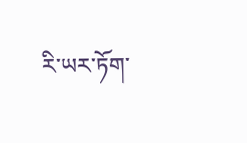རི་ཡར་ཏོག་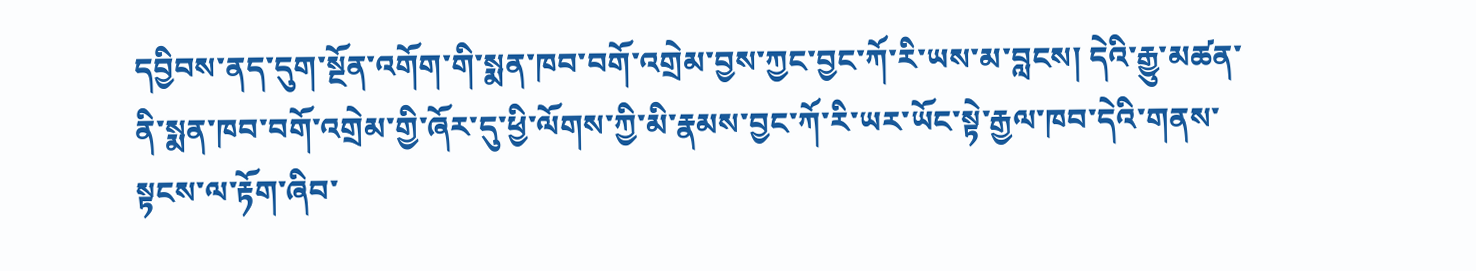དབྱིབས་ནད་དུག་སྔོན་འགོག་གི་སྨན་ཁབ་བགོ་འགྲེམ་བྱས་ཀྱང་བྱང་ཀོ་རི་ཡས་མ་བླངས། དེའི་རྒྱུ་མཚན་ནི་སྨན་ཁབ་བགོ་འགྲེམ་གྱི་ཞོར་དུ་ཕྱི་ལོགས་ཀྱི་མི་རྣམས་བྱང་ཀོ་རི་ཡར་ཡོང་སྟེ་རྒྱལ་ཁབ་དེའི་གནས་སྟངས་ལ་རྟོག་ཞིབ་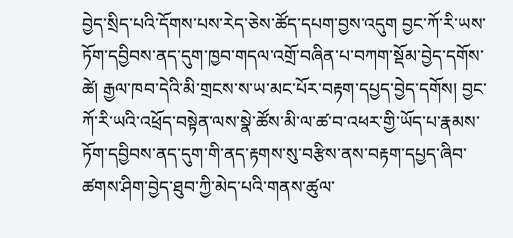བྱེད་སྲིད་པའི་དོགས་པས་རེད་ཅེས་ཚོད་དཔག་བྱས་འདུག བྱང་ཀོ་རི་ཡས་ཏོག་དབྱིབས་ནད་དུག་ཁྱབ་གདལ་འགྲོ་བཞིན་པ་བཀག་སྡོམ་བྱེད་དགོས་ཚེ། རྒྱལ་ཁབ་དེའི་མི་གྲངས་ས་ཡ་མང་པོར་བརྟག་དཔྱད་བྱེད་དགོས། བྱང་ཀོ་རི་ཡའི་འཕྲོད་བསྟེན་ལས་སྣེ་ཚོས་མི་ལ་ཚ་བ་འཕར་གྱི་ཡོད་པ་རྣམས་ཏོག་དབྱིབས་ནད་དུག་གི་ནད་རྟགས་སུ་བརྩིས་ནས་བརྟག་དཔྱད་ཞིབ་ཚགས་ཤིག་བྱེད་ཐུབ་ཀྱི་མེད་པའི་གནས་ཚུལ་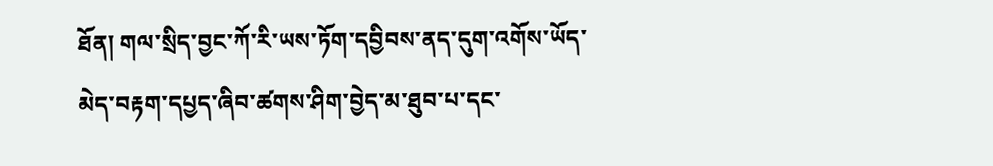ཐོན། གལ་སྲིད་བྱང་ཀོ་རི་ཡས་ཏོག་དབྱིབས་ནད་དུག་འགོས་ཡོད་མེད་བརྟག་དཔྱད་ཞིབ་ཚགས་ཤིག་བྱེད་མ་ཐུབ་པ་དང་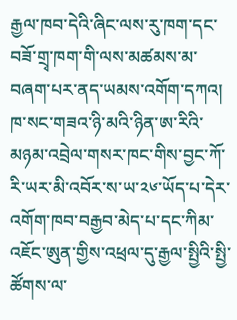རྒྱལ་ཁབ་དེའི་ཞིང་ལས་རུ་ཁག་དང་བཟོ་གྲྭ་ཁག་གི་ལས་མཚམས་མ་བཞག་པར་ནད་ཡམས་འགོག་དཀའ། ཁ་སང་གཟའ་ཉི་མའི་ཉིན་ཨ་རིའི་མཉམ་འབྲེལ་གསར་ཁང་གིས་བྱང་ཀོ་རི་ཡར་མི་འབོར་ས་ཡ་༢༦་ཡོད་པ་དེར་འགོག་ཁབ་བརྒྱབ་མེད་པ་དང་ཀིམ་འཇོང་ཨུན་གྱིས་འཕྲལ་དུ་རྒྱལ་སྤྱིའི་སྤྱི་ཚོགས་ལ་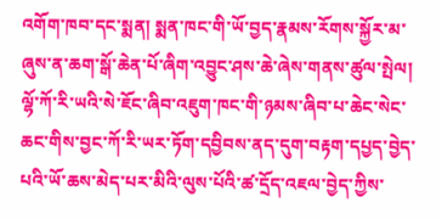འགོག་ཁབ་དང་སྨན། སྨན་ཁང་གི་ཡོ་བྱད་རྣམས་རོགས་སྐྱོར་མ་ཞུས་ན་ཆག་སྒོ་ཆེན་པོ་ཞིག་འབྱུང་ཤས་ཆེ་ཞེས་གནས་ཚུལ་སྤེལ། ལྷོ་ཀོ་རི་ཡའི་སེ་ཇོང་ཞིབ་འཇུག་ཁང་གི་ཉམས་ཞིབ་པ་ཆེང་སེང་ཆང་གིས་བྱང་ཀོ་རི་ཡར་ཏོག་དབྱིབས་ནད་དུག་བརྟག་དཔྱད་བྱེད་པའི་ཡོ་ཆས་མེད་པར་མིའི་ལུས་པོའི་ཚ་དྲོད་འཇལ་བྱེད་ཀྱིས་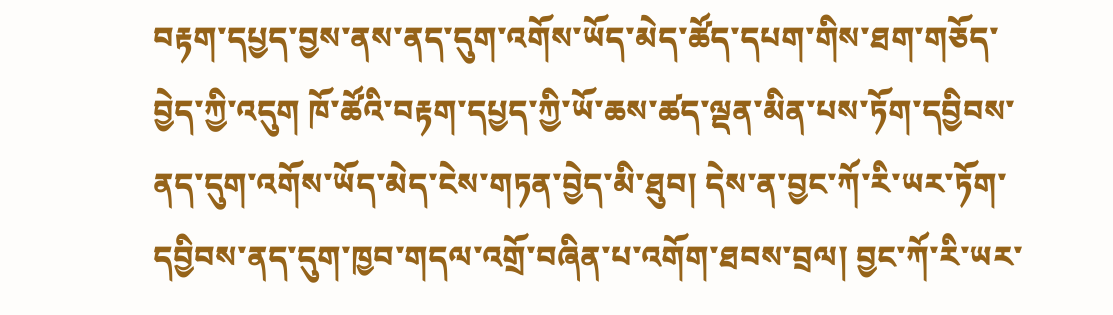བརྟག་དཔྱད་བྱས་ནས་ནད་དུག་འགོས་ཡོད་མེད་ཚོད་དཔག་གིས་ཐག་གཅོད་བྱེད་ཀྱི་འདུག ཁོ་ཚོའི་བརྟག་དཔྱད་ཀྱི་ཡོ་ཆས་ཚད་ལྡན་མིན་པས་ཏོག་དབྱིབས་ནད་དུག་འགོས་ཡོད་མེད་ངེས་གཏན་བྱེད་མི་ཐུབ། དེས་ན་བྱང་ཀོ་རི་ཡར་ཏོག་དབྱིབས་ནད་དུག་ཁྱབ་གདལ་འགྲོ་བཞིན་པ་འགོག་ཐབས་བྲལ། བྱང་ཀོ་རི་ཡར་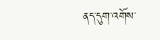ནད་དུག་འགོས་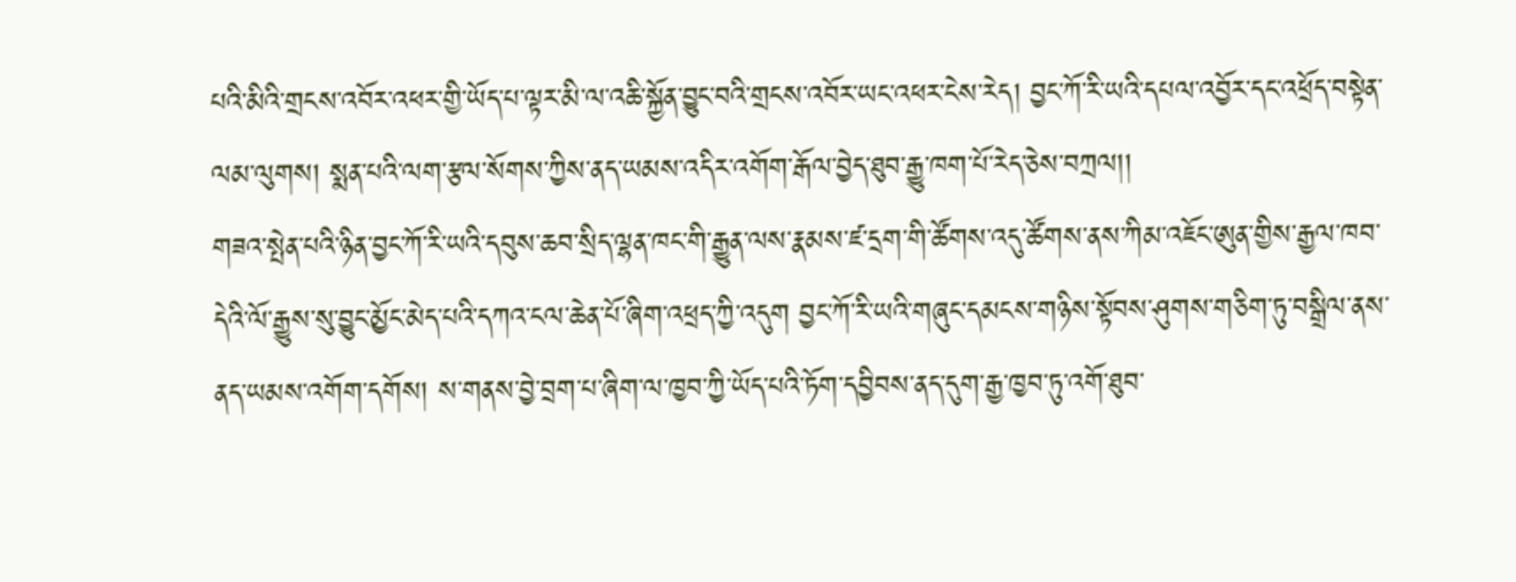པའི་མིའི་གྲངས་འབོར་འཕར་གྱི་ཡོད་པ་ལྟར་མི་ལ་འཆི་སྐྱོན་བྱུང་བའི་གྲངས་འབོར་ཡང་འཕར་ངེས་རེད། བྱང་ཀོ་རི་ཡའི་དཔལ་འབྱོར་དང་འཕྲོད་བསྟེན་ལམ་ལུགས། སྨན་པའི་ལག་རྩལ་སོགས་ཀྱིས་ནད་ཡམས་འདིར་འགོག་རྒོལ་བྱེད་ཐུབ་རྒྱུ་ཁག་པོ་རེད་ཅེས་བཀྲལ།།
གཟའ་སྤེན་པའི་ཉིན་བྱང་ཀོ་རི་ཡའི་དབུས་ཆབ་སྲིད་ལྷན་ཁང་གི་རྒྱུན་ལས་རྣམས་ཛ་དྲག་གི་ཚོགས་འདུ་ཚོགས་ནས་ཀིམ་འཇོང་ཨུན་གྱིས་རྒྱལ་ཁབ་དེའི་ལོ་རྒྱུས་སུ་བྱུང་མྱོང་མེད་པའི་དཀའ་ངལ་ཆེན་པོ་ཞིག་འཕྲད་ཀྱི་འདུག བྱང་ཀོ་རི་ཡའི་གཞུང་དམངས་གཉིས་སྟོབས་ཤུགས་གཅིག་ཏུ་བསྒྲིལ་ནས་ནད་ཡམས་འགོག་དགོས། ས་གནས་བྱེ་བྲག་པ་ཞིག་ལ་ཁྱབ་ཀྱི་ཡོད་པའི་ཏོག་དབྱིབས་ནད་དུག་རྒྱ་ཁྱབ་ཏུ་འགོ་ཐུབ་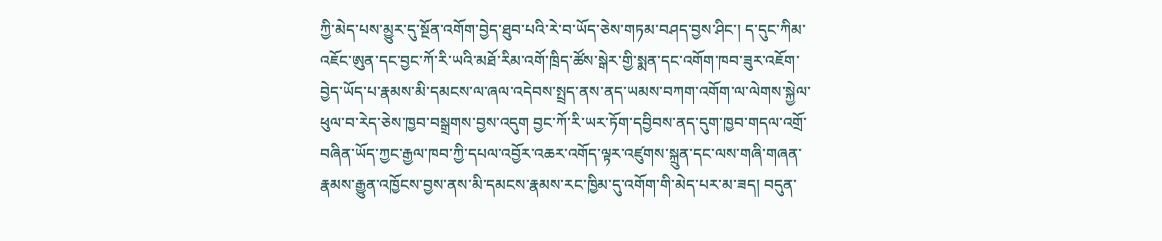ཀྱི་མེད་པས་མྱུར་དུ་སྔོན་འགོག་བྱེད་ཐུབ་པའི་རེ་བ་ཡོད་ཅེས་གཏམ་བཤད་བྱས་ཤིང་། ད་དུང་ཀིམ་འཇོང་ཨུན་དང་བྱང་ཀོ་རི་ཡའི་མཐོ་རིམ་འགོ་ཁྲིད་ཚོས་སྒེར་གྱི་སྨན་དང་འགོག་ཁབ་ཟུར་འཇོག་བྱེད་ཡོད་པ་རྣམས་མི་དམངས་ལ་ཞལ་འདེབས་སྤྲད་ནས་ནད་ཡམས་བཀག་འགོག་ལ་ལེགས་སྐྱེལ་ཕུལ་བ་རེད་ཅེས་ཁྱབ་བསྒྲགས་བྱས་འདུག བྱང་ཀོ་རི་ཡར་ཏོག་དབྱིབས་ནད་དུག་ཁྱབ་གདལ་འགྲོ་བཞིན་ཡོད་ཀྱང་རྒྱལ་ཁབ་ཀྱི་དཔལ་འབྱོར་འཆར་འགོད་ལྟར་འཛུགས་སྐྲུན་དང་ལས་གཞི་གཞན་རྣམས་རྒྱུན་འཁྱོངས་བྱས་ནས་མི་དམངས་རྣམས་རང་ཁྱིམ་དུ་འགོག་གི་མེད་པར་མ་ཟད། བདུན་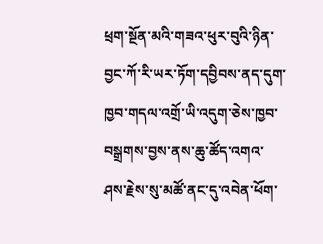ཕྲག་སྔོན་མའི་གཟའ་ཕུར་བུའི་ཉིན་བྱང་ཀོ་རི་ཡར་ཏོག་དབྱིབས་ནད་དུག་ཁྱབ་གདལ་འགྲོ་ཡི་འདུག་ཅེས་ཁྱབ་བསྒྲགས་བྱས་ནས་ཆུ་ཚོད་འགའ་ཤས་རྗེས་སུ་མཚོ་ནང་དུ་འབེན་ཕོག་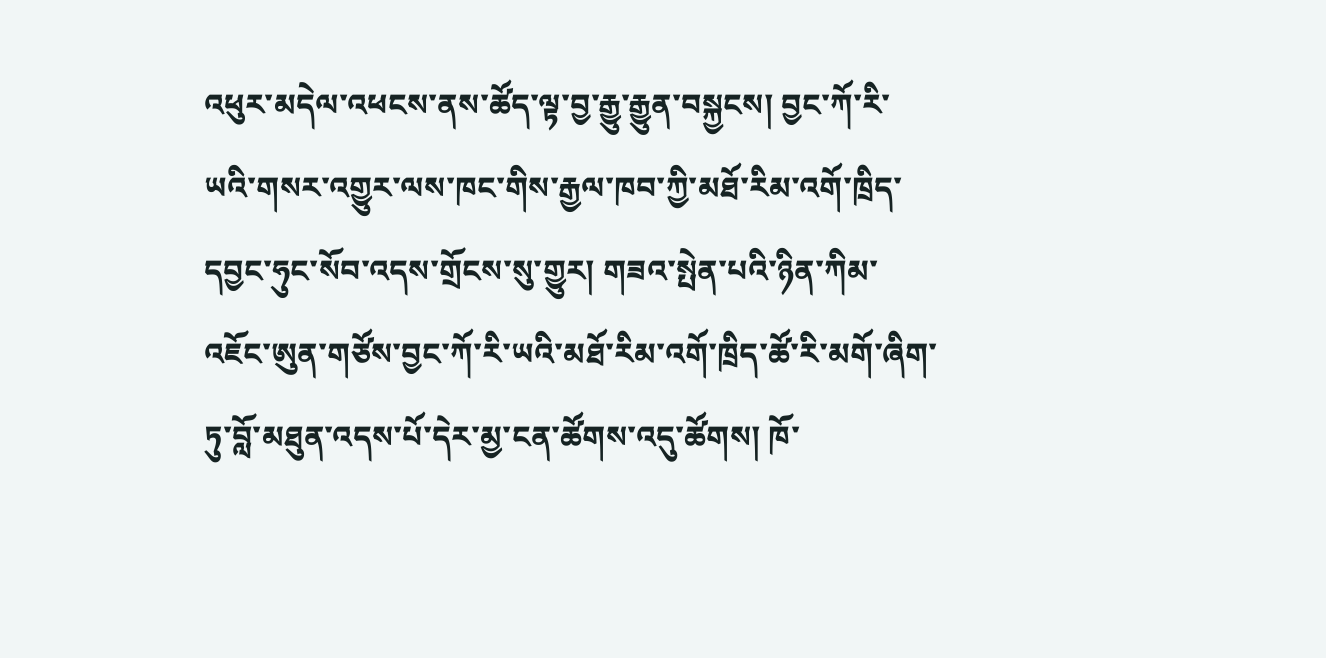འཕུར་མདེལ་འཕངས་ནས་ཚོད་ལྟ་བྱ་རྒྱུ་རྒྱུན་བསྐྱངས། བྱང་ཀོ་རི་ཡའི་གསར་འགྱུར་ལས་ཁང་གིས་རྒྱལ་ཁབ་ཀྱི་མཐོ་རིམ་འགོ་ཁྲིད་དབྱང་ཧུང་སོབ་འདས་གྲོངས་སུ་གྱུར། གཟའ་སྤེན་པའི་ཉིན་ཀིམ་འཇོང་ཨུན་གཙོས་བྱང་ཀོ་རི་ཡའི་མཐོ་རིམ་འགོ་ཁྲིད་ཚོ་རི་མགོ་ཞིག་ཏུ་བློ་མཐུན་འདས་པོ་དེར་མྱ་ངན་ཚོགས་འདུ་ཚོགས། ཁོ་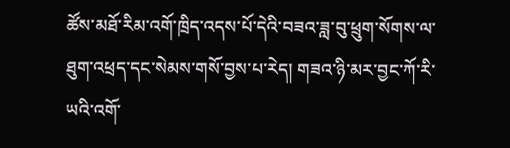ཚོས་མཐོ་རིམ་འགོ་ཁྲིད་འདས་པོ་དེའི་བཟའ་ཟླ་བུ་ཕྲུག་སོགས་ལ་ཐུག་འཕྲད་དང་སེམས་གསོ་བྱས་པ་རེད། གཟའ་ཉི་མར་བྱང་ཀོ་རི་ཡའི་འགོ་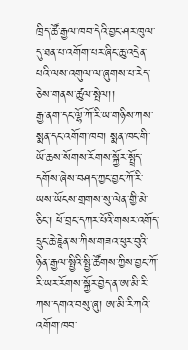ཁྲིད་ཚོ་རྒྱལ་ཁབ་དེའི་བྱང་ཤར་ཁུལ་དུ་ཐན་པ་འགོག་པར་ཞིང་ཆུ་འདྲེན་པའི་ལས་འགུལ་ལ་ཞུགས་པ་རེད་ཅེས་གནས་ཚུལ་སྤེལ།།
རྒྱ་ནག་དང་ལྷོ་ཀོ་རི་ཡ་གཉིས་ཀས་སྨན་དང་འགོག་ཁབ། སྨན་ཁང་གི་ཡོ་ཆས་སོགས་རོགས་སྐྱོར་སྤྲོད་དགོས་ཞེས་བཤད་ཀྱང་བྱང་ཀོ་རི་ཡས་ཡོངས་གྲགས་སུ་ལེན་གྱི་མེ་ཅིང་། ཕོ་བྲང་དཀར་པོའི་གསར་འགོད་དྲུང་ཆེ་ཇཱེན་ས་ཀིས་གཟའ་ཕུར་བུའི་ཉིན་རྒྱལ་སྤྱིའི་སྤྱི་ཚོགས་ཀྱིས་བྱང་ཀོ་རི་ཡར་རོགས་སྐྱོར་བྱེད་ན་ཨ་མི་རི་ཀས་དགའ་བསུ་ཞུ། ཨ་མི་རི་ཀའི་འགོག་ཁབ་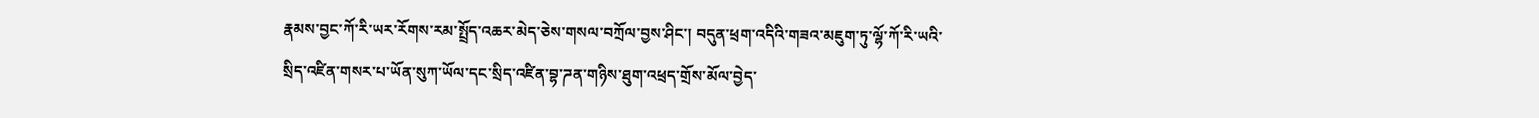རྣམས་བྱང་ཀོ་རི་ཡར་རོགས་རམ་སྤྲོད་འཆར་མེད་ཅེས་གསལ་བཀྲོལ་བྱས་ཤིང་། བདུན་ཕྲག་འདིའི་གཟའ་མཇུག་ཏུ་ལྷོ་ཀོ་རི་ཡའི་སྲིད་འཛིན་གསར་པ་ཡོན་སུཀ་ཡོལ་དང་སྲིད་འཛིན་བྷ་ཌན་གཉིས་ཐུག་འཕྲད་གྲོས་མོལ་བྱེད་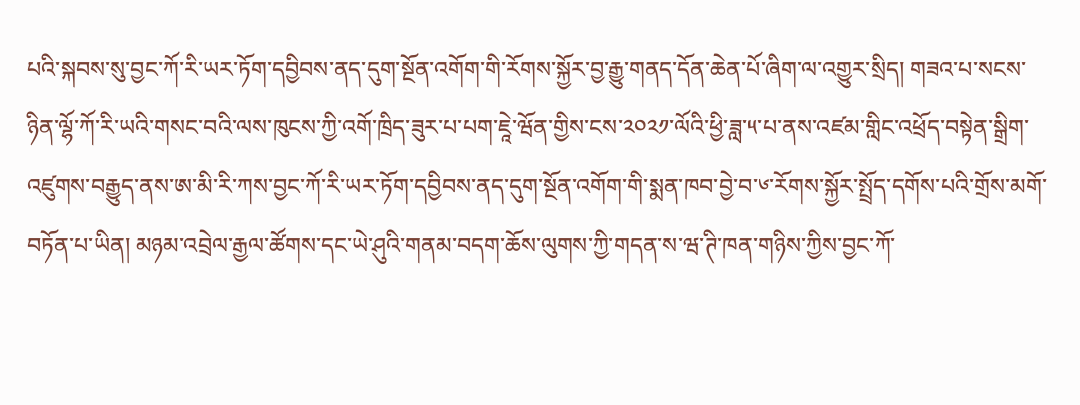པའི་སྐབས་སུ་བྱང་ཀོ་རི་ཡར་ཏོག་དབྱིབས་ནད་དུག་སྔོན་འགོག་གི་རོགས་སྐྱོར་བྱ་རྒྱུ་གནད་དོན་ཆེན་པོ་ཞིག་ལ་འགྱུར་སྲིད། གཟའ་པ་སངས་ཉིན་ལྷོ་ཀོ་རི་ཡའི་གསང་བའི་ལས་ཁུངས་ཀྱི་འགོ་ཁྲིད་ཟུར་པ་པག་ཇཱེ་ཝོན་གྱིས་ངས་༢༠༢༡་ལོའི་ཕྱི་ཟླ་༥་པ་ནས་འཛམ་གླིང་འཕྲོད་བསྟེན་སྒྲིག་འཛུགས་བརྒྱུད་ནས་ཨ་མི་རི་ཀས་བྱང་ཀོ་རི་ཡར་ཏོག་དབྱིབས་ནད་དུག་སྔོན་འགོག་གི་སྨན་ཁབ་བྱེ་བ་༦་རོགས་སྐྱོར་སྤྲོད་དགོས་པའི་གྲོས་མགོ་བཏོན་པ་ཡིན། མཉམ་འབྲེལ་རྒྱལ་ཚོགས་དང་ཡེ་ཤུའི་གནམ་བདག་ཆོས་ལུགས་ཀྱི་གདན་ས་ཝ་ཊི་ཁན་གཉིས་ཀྱིས་བྱང་ཀོ་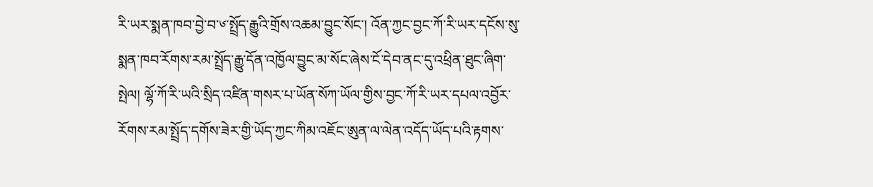རི་ཡར་སྨན་ཁབ་བྱེ་བ་༦་སྤྲོད་རྒྱུའི་གྲོས་འཆམ་བྱུང་སོང་། འོན་ཀྱང་བྱང་ཀོ་རི་ཡར་དངོས་སུ་སྨན་ཁབ་རོགས་རམ་སྤྲོད་རྒྱུ་དོན་འཁྱོལ་བྱུང་མ་སོང་ཞེས་ངོ་དེབ་ནང་དུ་འཕྲིན་ཐུང་ཞིག་སྤེལ། ལྷོ་ཀོ་རི་ཡའི་སྲིད་འཛིན་གསར་པ་ཡོན་སོཀ་ཡོལ་གྱིས་བྱང་ཀོ་རི་ཡར་དཔལ་འབྱོར་རོགས་རམ་སྤྲོད་དགོས་ཟེར་གྱི་ཡོད་ཀྱང་ཀིམ་འཇོང་ཨུན་ལ་ལེན་འདོད་ཡོད་པའི་རྟགས་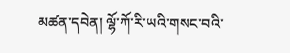མཚན་དབེན། ལྷོ་ཀོ་རི་ཡའི་གསང་བའི་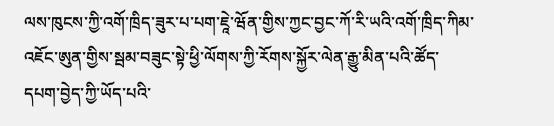ལས་ཁུངས་ཀྱི་འགོ་ཁྲིད་ཟུར་པ་པག་ཇཱེ་ཝོན་གྱིས་ཀྱང་བྱང་ཀོ་རི་ཡའི་འགོ་ཁྲིད་ཀིམ་འཇོང་ཨུན་གྱིས་སྦམ་བཟུང་སྟེ་ཕྱི་ལོགས་ཀྱི་རོགས་སྐྱོར་ལེན་རྒྱུ་མིན་པའི་ཚོད་དཔག་བྱེད་ཀྱི་ཡོད་པའི་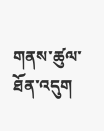གནས་ཚུལ་ཐོན་འདུག